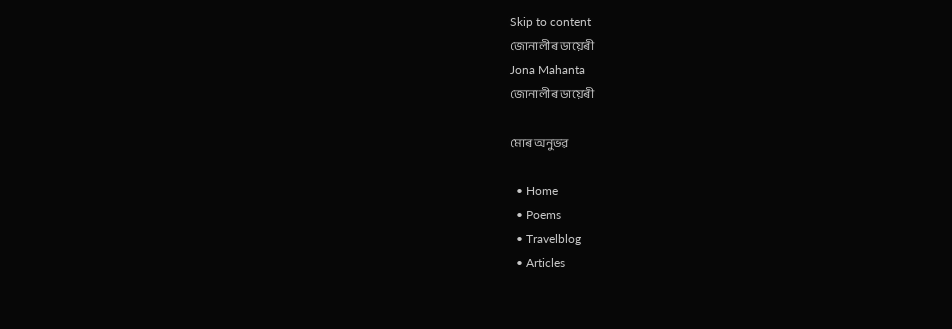Skip to content
জোনালীৰ ডায়েৰী
Jona Mahanta
জোনালীৰ ডায়েৰী

মোৰ অনুভৱ

  • Home
  • Poems
  • Travelblog
  • Articles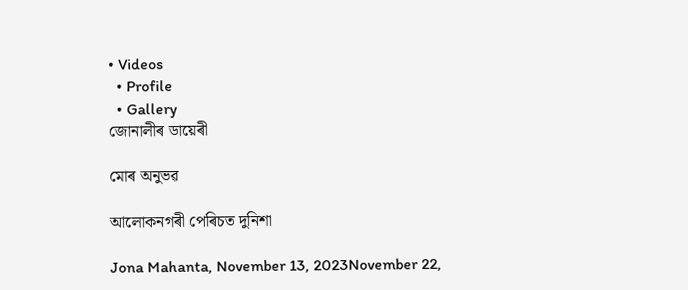• Videos
  • Profile
  • Gallery
জোনালীৰ ডায়েৰী

মোৰ অনুভৱ

আলোকনগৰী পেৰিচত দুনিশা

Jona Mahanta, November 13, 2023November 22,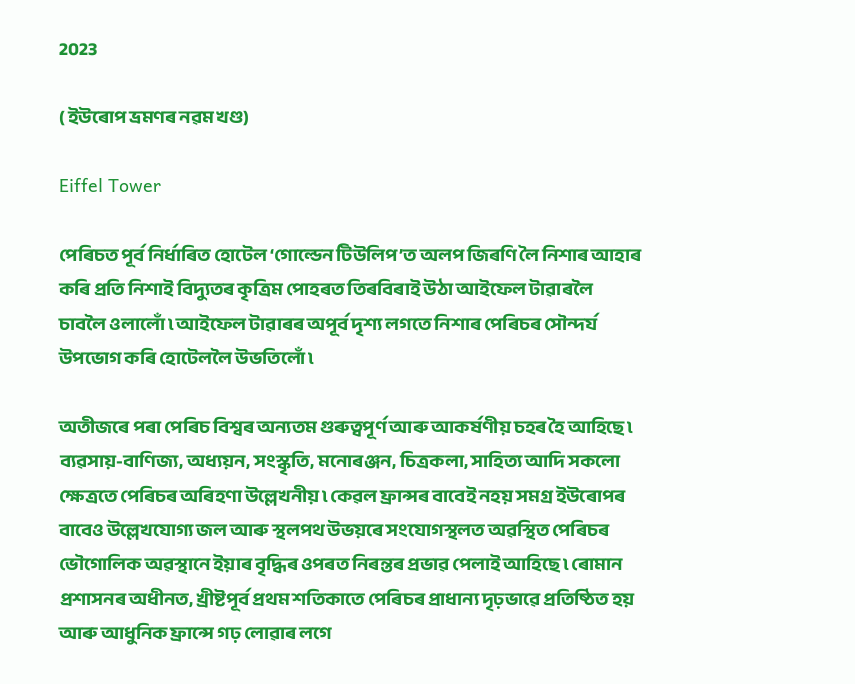2023

( ইউৰোপ ভ্ৰমণৰ নৱম খণ্ড)

Eiffel Tower

পেৰিচত পূৰ্ব নিৰ্ধাৰিত হোটেল ‘গোল্ডেন টিউলিপ’ত অলপ জিৰণি লৈ নিশাৰ আহাৰ কৰি প্ৰতি নিশাই বিদ্যুতৰ কৃত্ৰিম পোহৰত তিৰবিৰাই উঠা আইফেল টাৱাৰলৈ চাবলৈ ওলালোঁ ৷ আইফেল টাৱাৰৰ অপূৰ্ব দৃশ্য লগতে নিশাৰ পেৰিচৰ সৌন্দৰ্য উপভোগ কৰি হোটেললৈ উভতিলোঁ ৷

অতীজৰে পৰা পেৰিচ বিশ্বৰ অন্যতম গুৰুত্বপূৰ্ণ আৰু আকৰ্ষণীয় চহৰ হৈ আহিছে ৷ ব্যৱসায়-বাণিজ্য, অধ্যয়ন, সংস্কৃতি, মনোৰঞ্জন, চিত্ৰকলা, সাহিত্য আদি সকলো ক্ষেত্ৰতে পেৰিচৰ অৰিহণা উল্লেখনীয় ৷ কেৱল ফ্ৰান্সৰ বাবেই নহয় সমগ্ৰ ইউৰোপৰ বাবেও উল্লেখযোগ্য জল আৰু স্থলপথ উভয়ৰে সংযোগস্থলত অৱস্থিত পেৰিচৰ ভৌগোলিক অৱস্থানে ইয়াৰ বৃদ্ধিৰ ওপৰত নিৰন্তৰ প্ৰভাৱ পেলাই আহিছে ৷ ৰোমান প্ৰশাসনৰ অধীনত, খ্ৰীষ্টপূৰ্ব প্ৰথম শতিকাতে পেৰিচৰ প্ৰাধান্য দৃঢ়ভাৱে প্ৰতিষ্ঠিত হয় আৰু আধুনিক ফ্ৰান্সে গঢ় লোৱাৰ লগে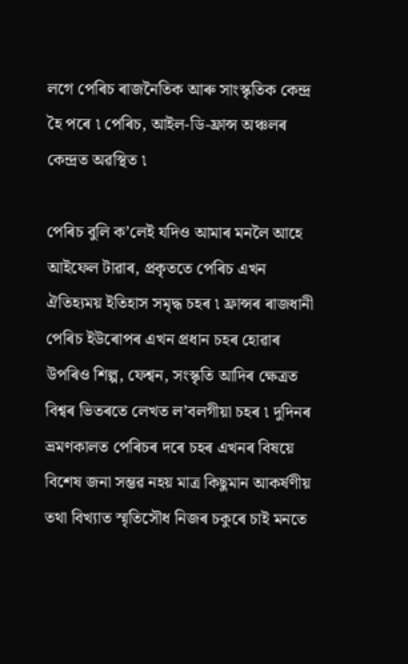লগে পেৰিচ ৰাজনৈতিক আৰু সাংস্কৃতিক কেন্দ্ৰ হৈ পৰে ৷ পেৰিচ, আইল-ডি-ফ্ৰান্স অঞ্চলৰ কেন্দ্ৰত অৱস্থিত ৷

পেৰিচ বুলি ক’লেই যদিও আমাৰ মনলৈ আহে আইফেল টাৱাৰ, প্ৰকৃততে পেৰিচ এখন ঐতিহ্যময় ইতিহাস সমৃদ্ধ চহৰ ৷ ফ্ৰান্সৰ ৰাজধানী পেৰিচ ইউৰোপৰ এখন প্ৰধান চহৰ হোৱাৰ উপৰিও শিল্প, ফেশ্বন, সংস্কৃতি আদিৰ ক্ষেত্ৰত বিশ্বৰ ভিতৰতে লেখত ল’বলগীয়া চহৰ ৷ দুদিনৰ ভ্ৰমণকালত পেৰিচৰ দৰে চহৰ এখনৰ বিষয়ে বিশেষ জনা সম্ভৱ নহয় মাত্ৰ কিছুমান আকৰ্ষণীয় তথা বিখ্যাত স্মৃতিসৌধ নিজৰ চকুৰে চাই মনতে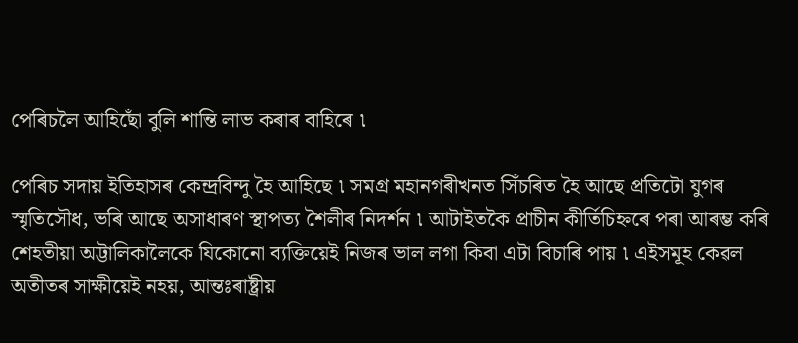পেৰিচলৈ আহিছোঁ বুলি শান্তি লাভ কৰাৰ বাহিৰে ৷

পেৰিচ সদায় ইতিহাসৰ কেন্দ্ৰবিন্দু হৈ আহিছে ৷ সমগ্ৰ মহানগৰীখনত সিঁচৰিত হৈ আছে প্ৰতিটো যুগৰ স্মৃতিসৌধ, ভৰি আছে অসাধাৰণ স্থাপত্য শৈলীৰ নিদৰ্শন ৷ আটাইতকৈ প্ৰাচীন কীৰ্তিচিহ্নৰে পৰা আৰম্ভ কৰি শেহতীয়া অট্টালিকালৈকে যিকোনো ব্যক্তিয়েই নিজৰ ভাল লগা কিবা এটা বিচাৰি পায় ৷ এইসমূহ কেৱল অতীতৰ সাক্ষীয়েই নহয়, আন্তঃৰাষ্ট্ৰীয়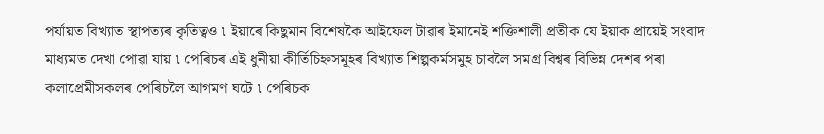পৰ্যায়ত বিখ্যাত স্থাপত্যৰ কৃতিত্বও ৷ ইয়াৰে কিছুমান বিশেষকৈ আইফেল টাৱাৰ ইমানেই শক্তিশালী প্ৰতীক যে ইয়াক প্ৰায়েই সংবাদ মাধ্যমত দেখা পোৱা যায় ৷ পেৰিচৰ এই ধুনীয়া কীৰ্তিচিহ্নসমূহৰ বিখ্যাত শিল্পকৰ্মসমুহ চাবলৈ সমগ্ৰ বিশ্বৰ বিভিন্ন দেশৰ পৰা কলাপ্ৰেমীসকলৰ পেৰিচলৈ আগমণ ঘটে ৷ পেৰিচক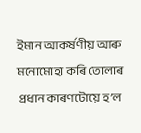ইমান আকৰ্ষণীয় আৰু মনোমোহা কৰি তোলাৰ প্ৰধান কাৰণটোয়ে হ’ল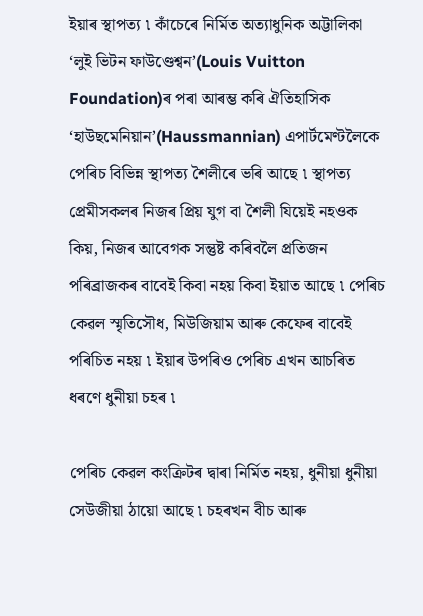ইয়াৰ স্থাপত্য ৷ কাঁচেৰে নিৰ্মিত অত্যাধুনিক অট্টালিকা ‘লুই ভিটন ফাউণ্ডেশ্বন’(Louis Vuitton Foundation)ৰ পৰা আৰম্ভ কৰি ঐতিহাসিক ‘হাউছমেনিয়ান’(Haussmannian) এপাৰ্টমেণ্টলৈকে পেৰিচ বিভিন্ন স্থাপত্য শৈলীৰে ভৰি আছে ৷ স্থাপত্য প্ৰেমীসকলৰ নিজৰ প্ৰিয় যুগ বা শৈলী যিয়েই নহওক কিয়, নিজৰ আবেগক সন্তুষ্ট কৰিবলৈ প্ৰতিজন পৰিব্ৰাজকৰ বাবেই কিবা নহয় কিবা ইয়াত আছে ৷ পেৰিচ কেৱল স্মৃতিসৌধ, মিউজিয়াম আৰু কেফেৰ বাবেই পৰিচিত নহয় ৷ ইয়াৰ উপৰিও পেৰিচ এখন আচৰিত ধৰণে ধুনীয়া চহৰ ৷

পেৰিচ কেৱল কংক্ৰিটৰ দ্বাৰা নিৰ্মিত নহয়, ধুনীয়া ধুনীয়া সেউজীয়া ঠায়ো আছে ৷ চহৰখন বীচ আৰু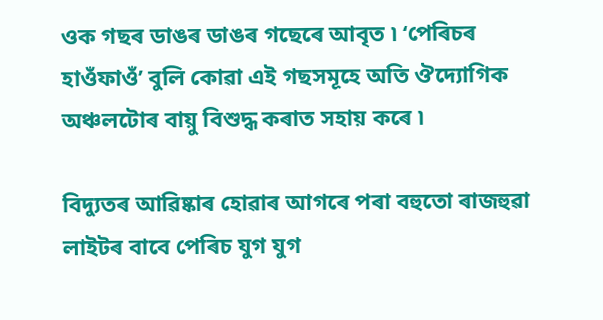ওক গছৰ ডাঙৰ ডাঙৰ গছেৰে আবৃত ৷ ‘পেৰিচৰ হাওঁফাওঁ’ বুলি কোৱা এই গছসমূহে অতি ঔদ্যোগিক অঞ্চলটোৰ বায়ু বিশুদ্ধ কৰাত সহায় কৰে ৷

বিদ্যুতৰ আৱিষ্কাৰ হোৱাৰ আগৰে পৰা বহুতো ৰাজহুৱা লাইটৰ বাবে পেৰিচ যুগ যুগ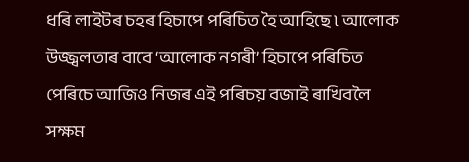ধৰি লাইটৰ চহৰ হিচাপে পৰিচিত হৈ আহিছে ৷ আলোক উজ্জ্বলতাৰ বাবে ‘আলোক নগৰী’ হিচাপে পৰিচিত পেৰিচে আজিও নিজৰ এই পৰিচয় বজাই ৰাখিবলৈ সক্ষম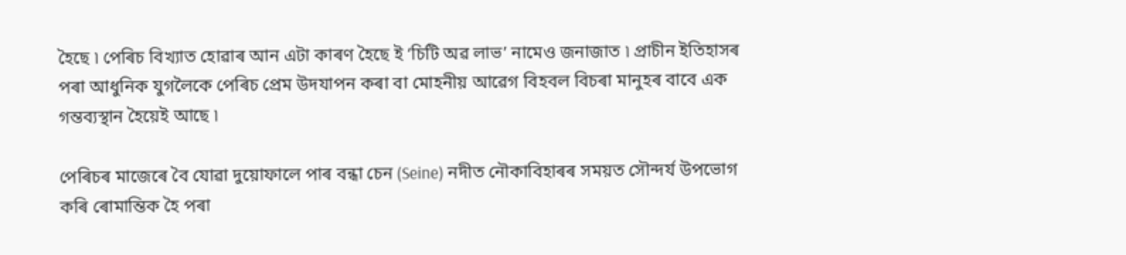হৈছে ৷ পেৰিচ বিখ্যাত হোৱাৰ আন এটা কাৰণ হৈছে ই ‘চিটি অৱ লাভ’ নামেও জনাজাত ৷ প্ৰাচীন ইতিহাসৰ পৰা আধুনিক যুগলৈকে পেৰিচ প্ৰেম উদযাপন কৰা বা মোহনীয় আৱেগ বিহবল বিচৰা মানুহৰ বাবে এক গন্তব্যস্থান হৈয়েই আছে ৷

পেৰিচৰ মাজেৰে বৈ যোৱা দুয়োফালে পাৰ বন্ধা চেন (Seine) নদীত নৌকাবিহাৰৰ সময়ত সৌন্দৰ্য উপভোগ কৰি ৰোমান্তিক হৈ পৰা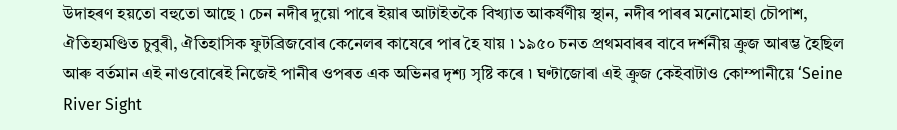উদাহৰণ হয়তো বহুতো আছে ৷ চেন নদীৰ দুয়ো পাৰে ইয়াৰ আটাইতকৈ বিখ্যাত আকৰ্ষণীয় স্থান, নদীৰ পাৰৰ মনোমোহা চৌপাশ, ঐতিহ্যমণ্ডিত চুবুৰী, ঐতিহাসিক ফুটব্ৰিজবোৰ কেনেলৰ কাষেৰে পাৰ হৈ যায় ৷ ১৯৫০ চনত প্ৰথমবাৰৰ বাবে দৰ্শনীয় ক্ৰুজ আৰম্ভ হৈছিল আৰু বৰ্তমান এই নাওবোৰেই নিজেই পানীৰ ওপৰত এক অভিনৱ দৃশ্য সৃষ্টি কৰে ৷ ঘণ্টাজোৰা এই ক্ৰুজ কেইবাটাও কোম্পানীয়ে ‘Seine River Sight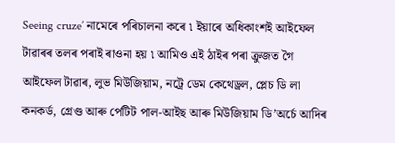Seeing cruze’ নামেৰে পৰিচালনা কৰে ৷ ইয়াৰে অধিকাংশই আইফেল টাৱাৰৰ তলৰ পৰাই ৰাওনা হয় ৷ আমিও এই ঠাইৰ পৰা ক্ৰুজত গৈ আইফেল টাৱাৰ, লুভ মিউজিয়াম, নট্ৰে ডেম কেথেড্ৰল, প্লেচ ডি লা কনকৰ্ড, গ্ৰেণ্ড আৰু পেটিট পাল-আইছ আৰু মিউজিয়াম ডি’অৰ্চে আদিৰ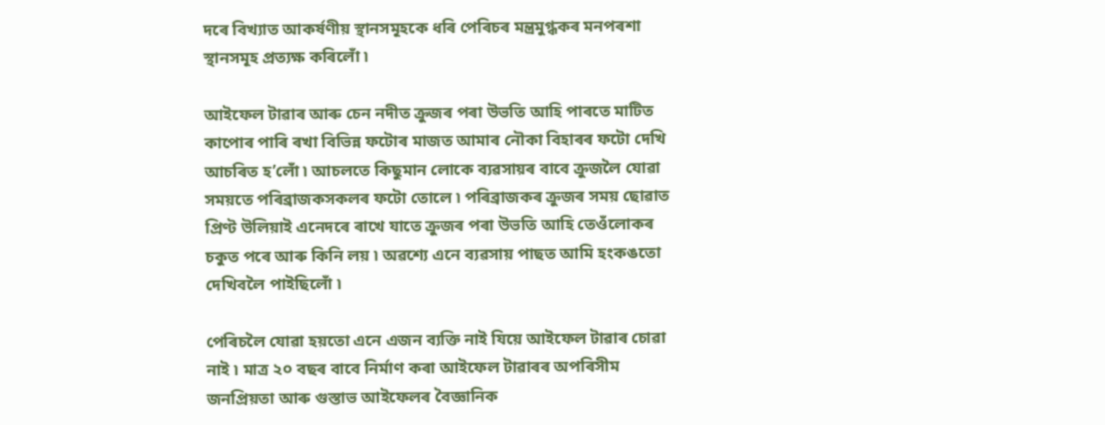দৰে বিখ্যাত আকৰ্ষণীয় স্থানসমূহকে ধৰি পেৰিচৰ মন্ত্ৰমুগ্ধকৰ মনপৰশা স্থানসমূহ প্ৰত্যক্ষ কৰিলোঁ ৷

আইফেল টাৱাৰ আৰু চেন নদীত ক্ৰুজৰ পৰা উভতি আহি পাৰতে মাটিত কাপোৰ পাৰি ৰখা বিভিন্ন ফটোৰ মাজত আমাৰ নৌকা বিহাৰৰ ফটো দেখি আচৰিত হ’লোঁ ৷ আচলতে কিছুমান লোকে ব্যৱসায়ৰ বাবে ক্ৰুজলৈ যোৱা সময়তে পৰিব্ৰাজকসকলৰ ফটো তোলে ৷ পৰিব্ৰাজকৰ ক্ৰুজৰ সময় ছোৱাত প্ৰিণ্ট উলিয়াই এনেদৰে ৰাখে যাতে ক্ৰুজৰ পৰা উভতি আহি তেওঁলোকৰ চকুত পৰে আৰু কিনি লয় ৷ অৱশ্যে এনে ব্যৱসায় পাছত আমি হংকঙতো দেখিবলৈ পাইছিলোঁ ৷

পেৰিচলৈ যোৱা হয়তো এনে এজন ব্যক্তি নাই যিয়ে আইফেল টাৱাৰ চোৱা নাই ৷ মাত্ৰ ২০ বছৰ বাবে নিৰ্মাণ কৰা আইফেল টাৱাৰৰ অপৰিসীম জনপ্ৰিয়তা আৰু গুস্তাভ আইফেলৰ বৈজ্ঞানিক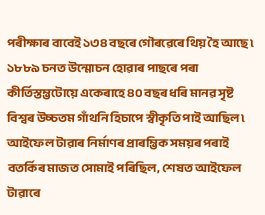পৰীক্ষাৰ বাবেই ১৩৪ বছৰে গৌৰৱেৰে থিয় হৈ আছে ৷ ১৮৮৯ চনত উন্মোচন হোৱাৰ পাছৰে পৰা কীৰ্তিস্তম্ভটোয়ে একেৰাহে ৪০ বছৰ ধৰি মানৱ সৃষ্ট বিশ্বৰ উচ্চতম গাঁথনি হিচাপে স্বীকৃতি পাই আছিল ৷ আইফেল টাৱাৰ নিৰ্মাণৰ প্ৰাৰম্ভিক সময়ৰ পৰাই বতৰ্কিৰ মাজত সোমাই পৰিছিল, শেষত আইফেল টাৱাৰে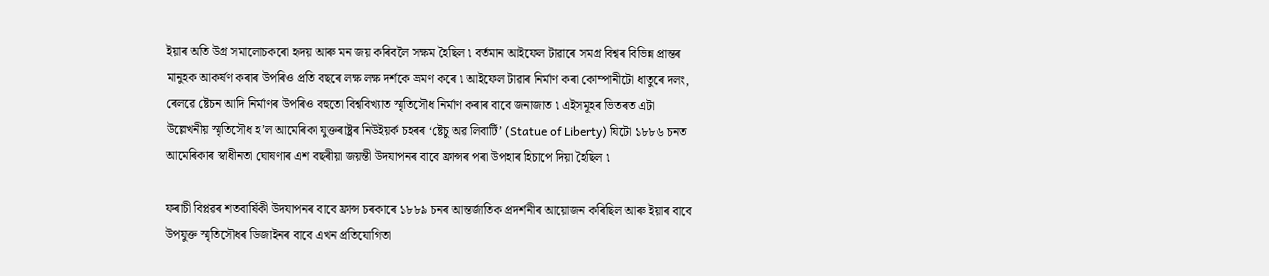ইয়াৰ অতি উগ্ৰ সমালোচকৰো হৃদয় আৰু মন জয় কৰিবলৈ সক্ষম হৈছিল ৷ বৰ্তমান আইফেল টাৱাৰে সমগ্ৰ বিশ্বৰ বিভিন্ন প্ৰান্তৰ মানুহক আকৰ্ষণ কৰাৰ উপৰিও প্ৰতি বছৰে লক্ষ লক্ষ দৰ্শকে ভ্ৰমণ কৰে ৷ আইফেল টাৱাৰ নিৰ্মাণ কৰা কোম্পানীটো ধাতুৰে দলং, ৰেলৱে ষ্টেচন আদি নিৰ্মাণৰ উপৰিও বহুতো বিশ্ববিখ্যাত স্মৃতিসৌধ নিৰ্মাণ কৰাৰ বাবে জনাজাত ৷ এইসমূহৰ ভিতৰত এটা উল্লেখনীয় স্মৃতিসৌধ হ’ল আমেৰিকা যুক্তৰাষ্ট্ৰৰ নিউইয়ৰ্ক চহৰৰ ‘ষ্টেচু অৱ লিবাৰ্টি’ (Statue of Liberty) যিটো ১৮৮৬ চনত আমেৰিকাৰ স্বাধীনতা ঘোষণাৰ এশ বছৰীয়া জয়ন্তী উদযাপনৰ বাবে ফ্ৰান্সৰ পৰা উপহাৰ হিচাপে দিয়া হৈছিল ৷

ফৰাচী বিপ্লৱৰ শতবাৰ্ষিকী উদযাপনৰ বাবে ফ্ৰান্স চৰকাৰে ১৮৮৯ চনৰ আন্তৰ্জাতিক প্ৰদৰ্শনীৰ আয়োজন কৰিছিল আৰু ইয়াৰ বাবে উপযুক্ত স্মৃতিসৌধৰ ডিজাইনৰ বাবে এখন প্ৰতিযোগিতা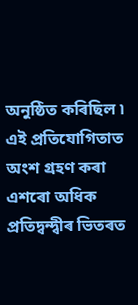অনুষ্ঠিত কৰিছিল ৷ এই প্ৰতিযোগিতাত অংশ গ্ৰহণ কৰা এশৰো অধিক প্ৰতিদ্বন্দ্বীৰ ভিতৰত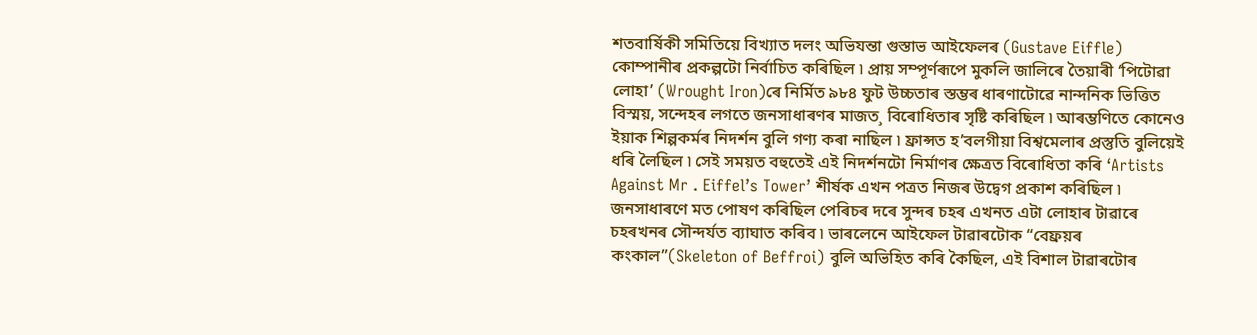শতবাৰ্ষিকী সমিতিয়ে বিখ্যাত দলং অভিযন্তা গুস্তাভ আইফেলৰ (Gustave Eiffle) কোম্পানীৰ প্ৰকল্পটো নিৰ্বাচিত কৰিছিল ৷ প্ৰায় সম্পূৰ্ণৰূপে মুকলি জালিৰে তৈয়াৰী ‘পিটোৱা লোহা’ (Wrought Iron)ৰে নিৰ্মিত ৯৮৪ ফুট উচ্চতাৰ স্তম্ভৰ ধাৰণাটোৱে নান্দনিক ভিত্তিত বিস্ময়, সন্দেহৰ লগতে জনসাধাৰণৰ মাজত¸ বিৰোধিতাৰ সৃষ্টি কৰিছিল ৷ আৰম্ভণিতে কোনেও ইয়াক শিল্পকৰ্মৰ নিদৰ্শন বুলি গণ্য কৰা নাছিল ৷ ফ্ৰান্সত হ’বলগীয়া বিশ্বমেলাৰ প্ৰস্তুতি বুলিয়েই ধৰি লৈছিল ৷ সেই সময়ত বহুতেই এই নিদৰ্শনটো নিৰ্মাণৰ ক্ষেত্ৰত বিৰোধিতা কৰি ‘Artists Against Mr . Eiffel’s Tower’ শীৰ্ষক এখন পত্ৰত নিজৰ উদ্বেগ প্ৰকাশ কৰিছিল ৷ জনসাধাৰণে মত পোষণ কৰিছিল পেৰিচৰ দৰে সুন্দৰ চহৰ এখনত এটা লোহাৰ টাৱাৰে চহৰখনৰ সৌন্দৰ্যত ব্যাঘাত কৰিব ৷ ভাৰলেনে আইফেল টাৱাৰটোক “বেফ্ৰয়ৰ কংকাল”(Skeleton of Beffroi) বুলি অভিহিত কৰি কৈছিল, এই বিশাল টাৱাৰটোৰ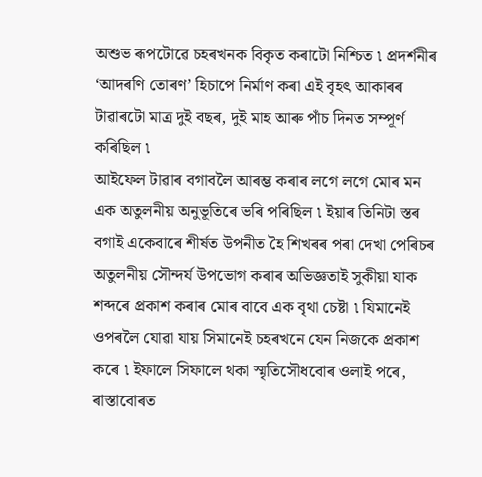অশুভ ৰূপটোৱে চহৰখনক বিকৃত কৰাটো নিশ্চিত ৷ প্ৰদৰ্শনীৰ ‘আদৰণি তোৰণ’ হিচাপে নিৰ্মাণ কৰা এই বৃহৎ আকাৰৰ টাৱাৰটো মাত্ৰ দুই বছৰ, দুই মাহ আৰু পাঁচ দিনত সম্পূৰ্ণ কৰিছিল ৷
আইফেল টাৱাৰ বগাবলৈ আৰম্ভ কৰাৰ লগে লগে মোৰ মন এক অতুলনীয় অনুভূতিৰে ভৰি পৰিছিল ৷ ইয়াৰ তিনিটা স্তৰ বগাই একেবাৰে শীৰ্ষত উপনীত হৈ শিখৰৰ পৰা দেখা পেৰিচৰ অতুলনীয় সৌন্দৰ্য উপভোগ কৰাৰ অভিজ্ঞতাই সুকীয়া যাক শব্দৰে প্ৰকাশ কৰাৰ মোৰ বাবে এক বৃথা চেষ্টা ৷ যিমানেই ওপৰলৈ যোৱা যায় সিমানেই চহৰখনে যেন নিজকে প্ৰকাশ কৰে ৷ ইফালে সিফালে থকা স্মৃতিসৌধবোৰ ওলাই পৰে, ৰাস্তাবোৰত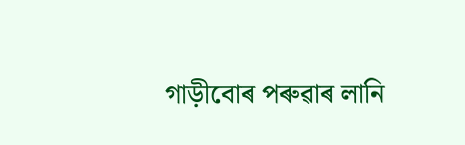গাড়ীবোৰ পৰুৱাৰ লানি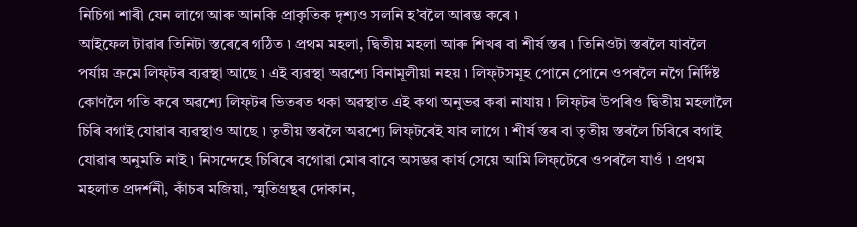নিচিগা শাৰী যেন লাগে আৰু আনকি প্ৰাকৃতিক দৃশ্যও সলনি হ’বলৈ আৰম্ভ কৰে ৷
আইফেল টাৱাৰ তিনিটা স্তৰেৰে গঠিত ৷ প্ৰথম মহলা, দ্বিতীয় মহলা আৰু শিখৰ বা শীৰ্ষ স্তৰ ৷ তিনিওটা স্তৰলৈ যাবলৈ পৰ্যায় ক্ৰমে লিফ্‌টৰ ব্যৱস্থা আছে ৷ এই ব্যৱস্থা অৱশ্যে বিনামূলীয়া নহয় ৷ লিফ্‌টসমূহ পোনে পোনে ওপৰলৈ নগৈ নিৰ্দিষ্ট কোণলৈ গতি কৰে অৱশ্যে লিফ্‌টৰ ভিতৰত থকা অৱস্থাত এই কথা অনুভৱ কৰা নাযায় ৷ লিফ্‌টৰ উপৰিও দ্বিতীয় মহলালৈ চিৰি বগাই যোৱাৰ ব্যৱস্থাও আছে ৷ তৃতীয় স্তৰলৈ অৱশ্যে লিফ্‌টৰেই যাব লাগে ৷ শীৰ্ষ স্তৰ বা তৃতীয় স্তৰলৈ চিৰিৰে বগাই যোৱাৰ অনুমতি নাই ৷ নিসন্দেহে চিৰিৰে বগোৱা মোৰ বাবে অসম্ভৱ কাৰ্য সেয়ে আমি লিফ্‌টেৰে ওপৰলৈ যাওঁ ৷ প্ৰথম মহলাত প্ৰদৰ্শনী, কাঁচৰ মজিয়া, স্মৃতিগ্ৰন্থৰ দোকান,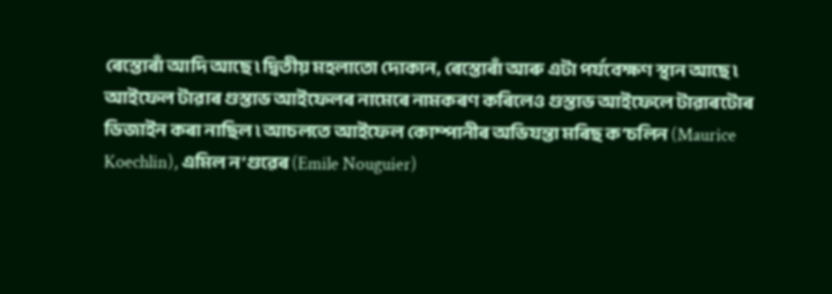ৰেস্তোৰাঁ আদি আছে ৷ দ্বিতীয় মহলাতো দোকান, ৰেস্তোৰাঁ আৰু এটা পৰ্যবেক্ষণ স্থান আছে ৷
আইফেল টাৱাৰ গুস্তাভ আইফেলৰ নামেৰে নামকৰণ কৰিলেও গুস্তাভ আইফেলে টাৱাৰটোৰ ডিজাইন কৰা নাছিল ৷ আচলতে আইফেল কোম্পানীৰ অভিযন্তা মৰিছ ক’চলিন (Maurice Koechlin), এমিল ন’গুৱেৰ (Emile Nouguier)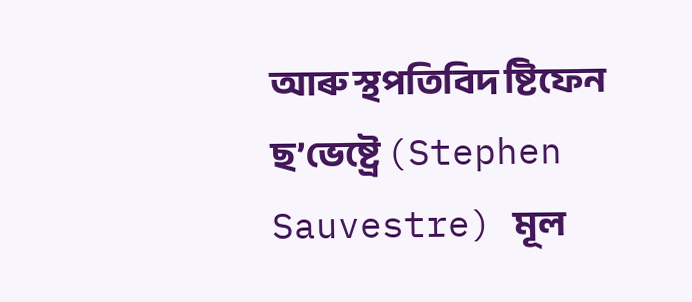আৰু স্থপতিবিদ ষ্টিফেন ছ’ভেষ্ট্ৰে (Stephen Sauvestre) মূল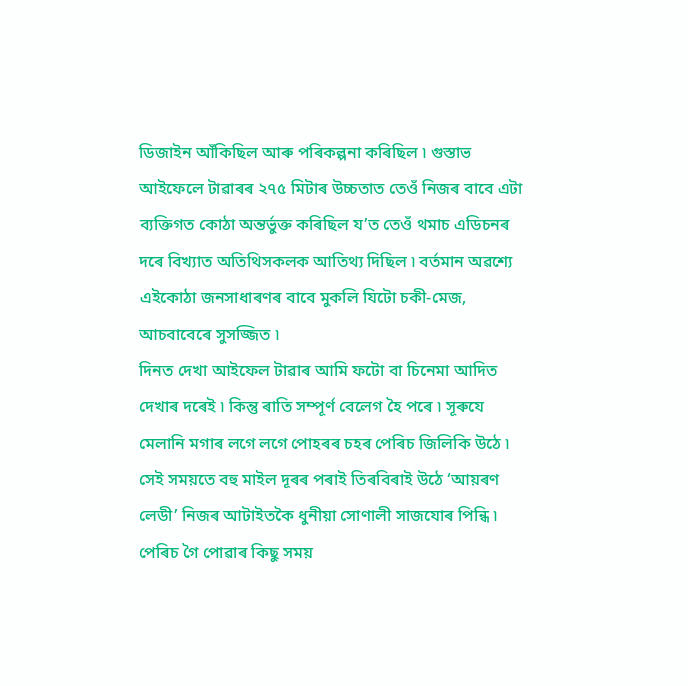ডিজাইন আঁকিছিল আৰু পৰিকল্পনা কৰিছিল ৷ গুস্তাভ আইফেলে টাৱাৰৰ ২৭৫ মিটাৰ উচ্চতাত তেওঁ নিজৰ বাবে এটা ব্যক্তিগত কোঠা অন্তৰ্ভুক্ত কৰিছিল য’ত তেওঁ থমাচ এডিচনৰ দৰে বিখ্যাত অতিথিসকলক আতিথ্য দিছিল ৷ বৰ্তমান অৱশ্যে এইকোঠা জনসাধাৰণৰ বাবে মুকলি যিটো চকী-মেজ, আচবাবেৰে সুসজ্জিত ৷
দিনত দেখা আইফেল টাৱাৰ আমি ফটো বা চিনেমা আদিত দেখাৰ দৰেই ৷ কিন্তু ৰাতি সম্পূৰ্ণ বেলেগ হৈ পৰে ৷ সূৰুযে মেলানি মগাৰ লগে লগে পোহৰৰ চহৰ পেৰিচ জিলিকি উঠে ৷ সেই সময়তে বহু মাইল দূৰৰ পৰাই তিৰবিৰাই উঠে ‘আয়ৰণ লেডী’ নিজৰ আটাইতকৈ ধুনীয়া সোণালী সাজযোৰ পিন্ধি ৷ পেৰিচ গৈ পোৱাৰ কিছু সময়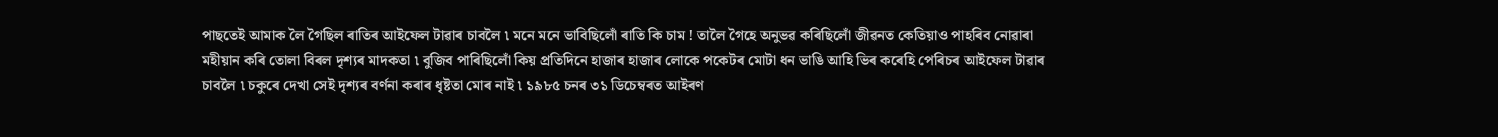পাছতেই আমাক লৈ গৈছিল ৰাতিৰ আইফেল টাৱাৰ চাবলৈ ৷ মনে মনে ভাবিছিলোঁ ৰাতি কি চাম ! তালৈ গৈহে অনুভৱ কৰিছিলোঁ জীৱনত কেতিয়াও পাহৰিব নোৱাৰা মহীয়ান কৰি তোলা বিৰল দৃশ্যৰ মাদকতা ৷ বুজিব পাৰিছিলোঁ কিয় প্ৰতিদিনে হাজাৰ হাজাৰ লোকে পকেটৰ মোটা ধন ভাঙি আহি ভিৰ কৰেহি পেৰিচৰ আইফেল টাৱাৰ চাবলৈ ৷ চকুৰে দেখা সেই দৃশ্যৰ বৰ্ণনা কৰাৰ ধৃষ্টতা মোৰ নাই ৷ ১৯৮৫ চনৰ ৩১ ডিচেম্বৰত আইৰণ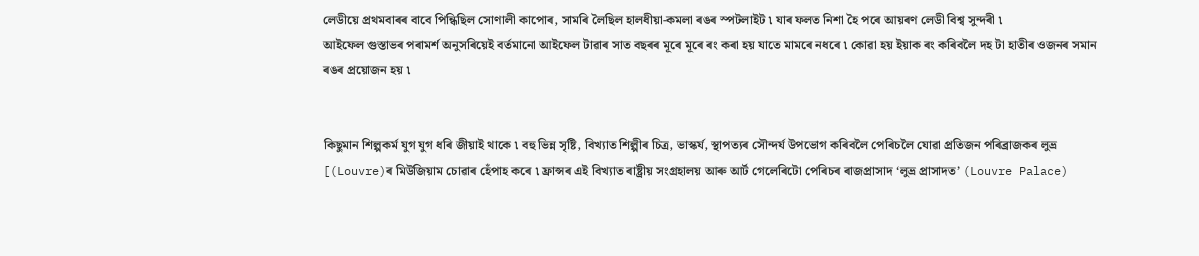লেডীয়ে প্ৰথমবাৰৰ বাবে পিন্ধিছিল সোণালী কাপোৰ, সামৰি লৈছিল হালধীয়া-কমলা ৰঙৰ স্পটলাইট ৷ যাৰ ফলত নিশা হৈ পৰে আয়ৰণ লেডী বিশ্ব সুন্দৰী ৷
আইফেল গুস্তাভৰ পৰামৰ্শ অনুসৰিয়েই বৰ্তমানো আইফেল টাৱাৰ সাত বছৰৰ মূৰে মূৰে ৰং কৰা হয় যাতে মামৰে নধৰে ৷ কোৱা হয় ইয়াক ৰং কৰিবলৈ দহ টা হাতীৰ ওজনৰ সমান ৰঙৰ প্ৰয়োজন হয় ৷


কিছুমান শিল্পকৰ্ম যুগ যুগ ধৰি জীয়াই থাকে ৷ বহু ভিন্ন সৃষ্টি, বিখ্যাত শিল্পীৰ চিত্ৰ, ভাস্কৰ্য, স্থাপত্যৰ সৌন্দৰ্য উপভোগ কৰিবলৈ পেৰিচলৈ যোৱা প্ৰতিজন পৰিব্ৰাজকৰ লুভ্ৰ [(Louvre)ৰ মিউজিয়াম চোৱাৰ হেঁপাহ কৰে ৷ ফ্ৰান্সৰ এই বিখ্যাত ৰাষ্ট্ৰীয় সংগ্ৰহালয় আৰু আৰ্ট গেলেৰিটো পেৰিচৰ ৰাজপ্ৰাসাদ ‘লুভ্ৰ প্ৰাসাদত’ (Louvre Palace)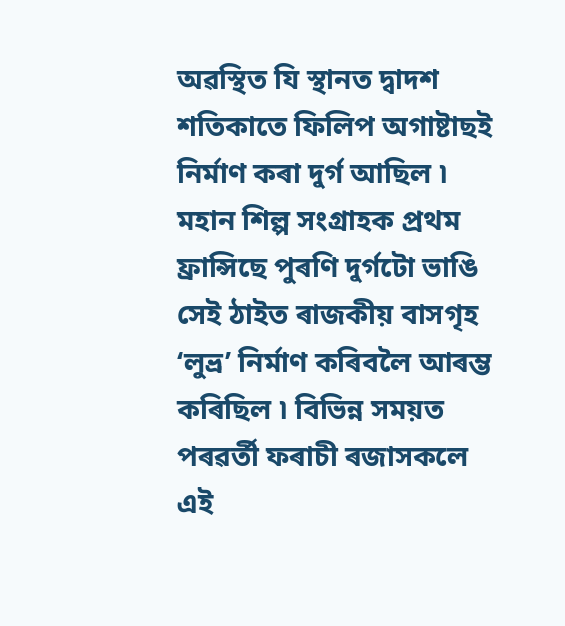অৱস্থিত যি স্থানত দ্বাদশ শতিকাতে ফিলিপ অগাষ্টাছই নিৰ্মাণ কৰা দুৰ্গ আছিল ৷ মহান শিল্প সংগ্ৰাহক প্ৰথম ফ্ৰান্সিছে পুৰণি দুৰ্গটো ভাঙি সেই ঠাইত ৰাজকীয় বাসগৃহ ‘লুভ্ৰ’ নিৰ্মাণ কৰিবলৈ আৰম্ভ কৰিছিল ৷ বিভিন্ন সময়ত পৰৱৰ্তী ফৰাচী ৰজাসকলে এই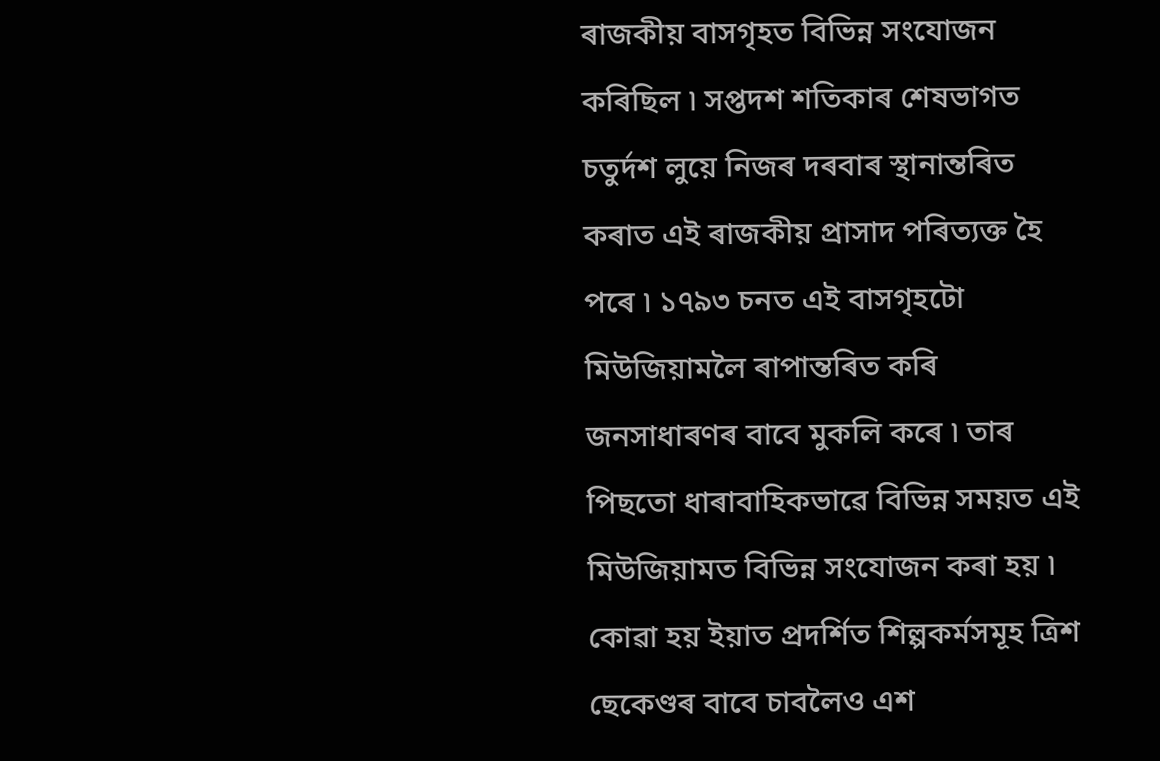ৰাজকীয় বাসগৃহত বিভিন্ন সংযোজন কৰিছিল ৷ সপ্তদশ শতিকাৰ শেষভাগত চতুৰ্দশ লুয়ে নিজৰ দৰবাৰ স্থানান্তৰিত কৰাত এই ৰাজকীয় প্ৰাসাদ পৰিত্যক্ত হৈ পৰে ৷ ১৭৯৩ চনত এই বাসগৃহটো মিউজিয়ামলৈ ৰাপান্তৰিত কৰি জনসাধাৰণৰ বাবে মুকলি কৰে ৷ তাৰ পিছতো ধাৰাবাহিকভাৱে বিভিন্ন সময়ত এই মিউজিয়ামত বিভিন্ন সংযোজন কৰা হয় ৷ কোৱা হয় ইয়াত প্ৰদৰ্শিত শিল্পকৰ্মসমূহ ত্ৰিশ ছেকেণ্ডৰ বাবে চাবলৈও এশ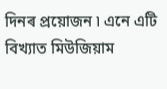দিনৰ প্ৰয়োজন ৷ এনে এটি বিখ্যাত মিউজিয়াম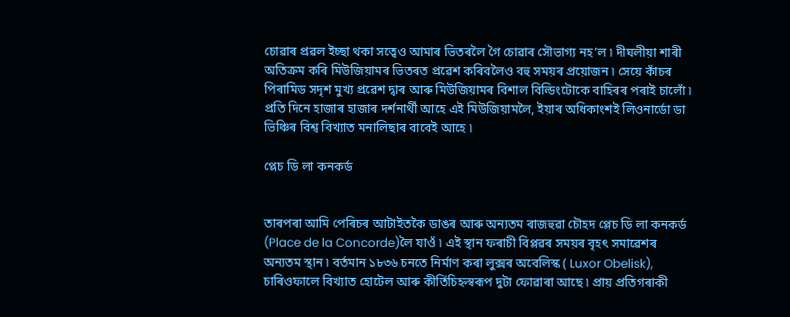চোৱাৰ প্ৰৱল ইচ্ছা থকা সত্বেও আমাৰ ভিতৰলৈ গৈ চোৱাৰ সৌভাগ্য নহ’ল ৷ দীঘলীয়া শাৰী অতিক্ৰম কৰি মিউজিয়ামৰ ভিতৰত প্ৰৱেশ কৰিবলৈও বহু সময়ৰ প্ৰয়োজন ৷ সেয়ে কাঁচৰ পিৰামিড সদৃশ মুখ্য প্ৰৱেশ দ্বাৰ আৰু মিউজিয়ামৰ বিশাল বিল্ডিংটোকে বাহিৰৰ পৰাই চালোঁ ৷ প্ৰতি দিনে হাজাৰ হাজাৰ দৰ্শনাৰ্থী আহে এই মিউজিয়ামলৈ, ইয়াৰ অধিকাংশই লিওনাৰ্ডো ডা ভিঞ্চিৰ বিশ্ব বিখ্যাত মনালিছাৰ বাবেই আহে ৷

প্লেচ ডি লা কনকৰ্ড


তাৰপৰা আমি পেৰিচৰ আটাইতকৈ ডাঙৰ আৰু অন্যতম ৰাজহুৱা চৌহদ প্লেচ ডি লা কনকৰ্ড (Place de la Concorde)লৈ যাওঁ ৷ এই স্থান ফৰাচী বিপ্লৱৰ সময়ৰ বৃহৎ সমাৱেশৰ অন্যতম স্থান ৷ বৰ্তমান ১৮৩৬ চনতে নিৰ্মাণ কৰা লুক্সৰ অবেলিস্ক ( Luxor Obelisk), চাৰিওফালে বিখ্যাত হোটেল আৰু কীৰ্তিচিহ্নস্বৰূপ দুটা ফোৱাৰা আছে ৷ প্ৰায় প্ৰতিগৰাকী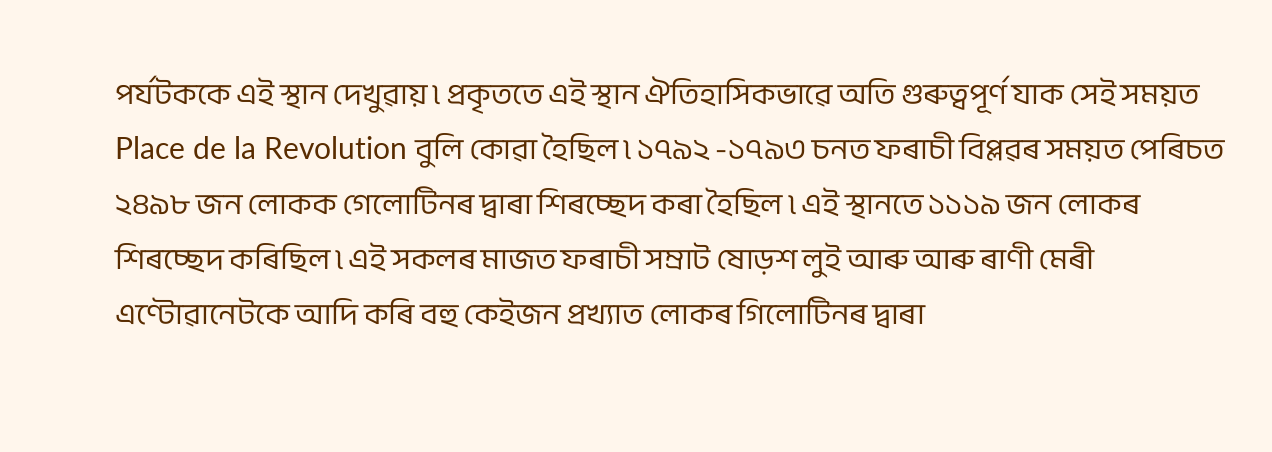পৰ্যটককে এই স্থান দেখুৱায় ৷ প্ৰকৃততে এই স্থান ঐতিহাসিকভাৱে অতি গুৰুত্বপূৰ্ণ যাক সেই সময়ত Place de la Revolution বুলি কোৱা হৈছিল ৷ ১৭৯২ -১৭৯৩ চনত ফৰাচী বিপ্লৱৰ সময়ত পেৰিচত ২৪৯৮ জন লোকক গেলোটিনৰ দ্বাৰা শিৰচ্ছেদ কৰা হৈছিল ৷ এই স্থানতে ১১১৯ জন লোকৰ শিৰচ্ছেদ কৰিছিল ৷ এই সকলৰ মাজত ফৰাচী সম্ৰাট ষোড়শ লুই আৰু আৰু ৰাণী মেৰী এণ্টোৱানেটকে আদি কৰি বহু কেইজন প্ৰখ্যাত লোকৰ গিলোটিনৰ দ্বাৰা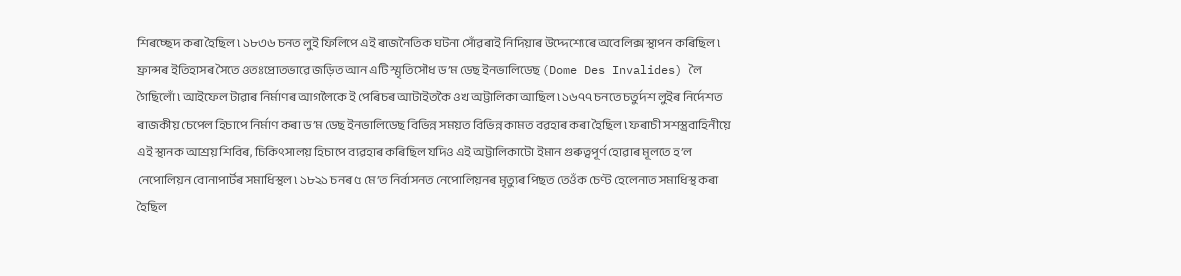শিৰচ্ছেদ কৰা হৈছিল ৷ ১৮৩৬ চনত লুই ফিলিপে এই ৰাজনৈতিক ঘটনা সোঁৱৰাই নিদিয়াৰ উদ্দেশ্যেৰে অবেলিক্স স্থাপন কৰিছিল ৷
ফ্ৰান্সৰ ইতিহাসৰ সৈতে ওতঃপ্ৰোতভাৱে জড়িত আন এটি স্মৃতিসৌধ ড’ম ডেছ ইনভালিডেছ (Dome Des Invalides) লৈ গৈছিলোঁ ৷ আইফেল টাৱাৰ নিৰ্মাণৰ আগলৈকে ই পেৰিচৰ আটাইতকৈ ওখ অট্টালিকা আছিল ৷ ১৬৭৭ চনতে চতুৰ্দশ লুইৰ নিৰ্দেশত ৰাজকীয় চেপেল হিচাপে নিৰ্মাণ কৰা ড’ম ডেছ ইনভালিডেছ বিভিন্ন সময়ত বিভিন্ন কামত বৱহাৰ কৰা হৈছিল ৷ ফৰাচী সশস্ত্ৰবাহিনীয়ে এই স্থানক আশ্ৰয় শিবিৰ, চিকিৎসালয় হিচাপে ব্যৱহাৰ কৰিছিল যদিও এই অট্টালিকাটো ইমান গুৰুত্বপূৰ্ণ হোৱাৰ মূলতে হ’ল নেপোলিয়ন বোনাপাৰ্টৰ সমাধিস্থল ৷ ১৮২১ চনৰ ৫ মে’ত নিৰ্বাসনত নেপোলিয়নৰ মৃত্যুৰ পিছত তেওঁক চেণ্ট হেলেনাত সমাধিস্থ কৰা হৈছিল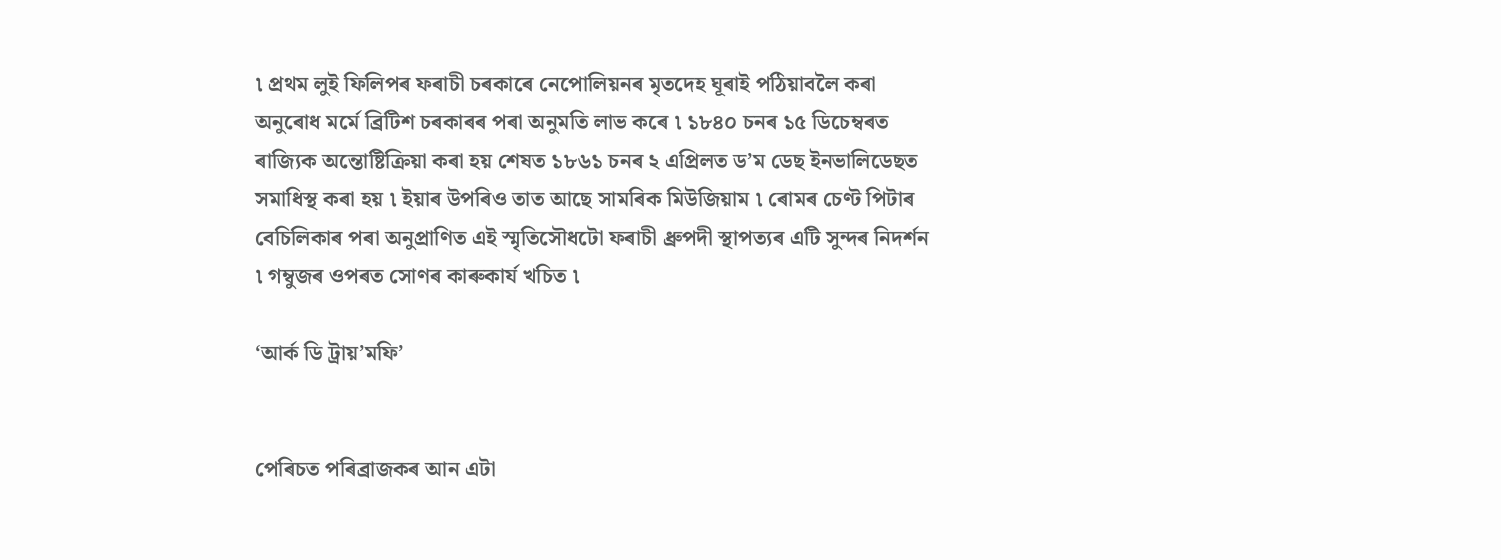৷ প্ৰথম লুই ফিলিপৰ ফৰাচী চৰকাৰে নেপোলিয়নৰ মৃতদেহ ঘূৰাই পঠিয়াবলৈ কৰা অনুৰোধ মৰ্মে ব্ৰিটিশ চৰকাৰৰ পৰা অনুমতি লাভ কৰে ৷ ১৮৪০ চনৰ ১৫ ডিচেম্বৰত ৰাজ্যিক অন্তোষ্টিক্ৰিয়া কৰা হয় শেষত ১৮৬১ চনৰ ২ এপ্ৰিলত ড’ম ডেছ ইনভালিডেছত সমাধিস্থ কৰা হয় ৷ ইয়াৰ উপৰিও তাত আছে সামৰিক মিউজিয়াম ৷ ৰোমৰ চেণ্ট পিটাৰ বেচিলিকাৰ পৰা অনুপ্ৰাণিত এই স্মৃতিসৌধটো ফৰাচী ধ্ৰুপদী স্থাপত্যৰ এটি সুন্দৰ নিদৰ্শন ৷ গম্বুজৰ ওপৰত সোণৰ কাৰুকাৰ্য খচিত ৷

‘আৰ্ক ডি ট্ৰায়’মফি’


পেৰিচত পৰিব্ৰাজকৰ আন এটা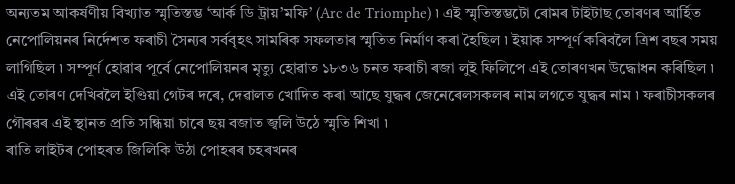অন্যতম আকৰ্ষণীয় বিখ্যাত স্মৃতিস্তম্ভ ‘আৰ্ক ডি ট্ৰায়’মফি’ (Arc de Triomphe) ৷ এই স্মৃতিস্তম্ভটো ৰোমৰ টাইটাছ তোৰণৰ আৰ্হিত নেপোলিয়নৰ নিৰ্দেশত ফৰাচী সৈন্যৰ সৰ্ববৃহৎ সামৰিক সফলতাৰ স্মৃতিত নিৰ্মাণ কৰা হৈছিল ৷ ইয়াক সম্পূৰ্ণ কৰিবলৈ ত্ৰিশ বছৰ সময় লাগিছিল ৷ সম্পূৰ্ণ হোৱাৰ পূৰ্বে নেপোলিয়নৰ মৃত্যু হোৱাত ১৮৩৬ চনত ফৰাচী ৰজা লুই ফিলিপে এই তোৰণখন উদ্ধোধন কৰিছিল ৷ এই তোৰণ দেখিবলৈ ইণ্ডিয়া গেটৰ দৰে, দেৱালত খোদিত কৰা আছে যুদ্ধৰ জেনেৰেলসকলৰ নাম লগতে যুদ্ধৰ নাম ৷ ফৰাচীসকলৰ গৌৰৱৰ এই স্থানত প্ৰতি সন্ধিয়া চাৰে ছয় বজাত জ্বলি উঠে স্মৃতি শিখা ৷
ৰাতি লাইটৰ পোহৰত জিলিকি উঠা পোহৰৰ চহৰখনৰ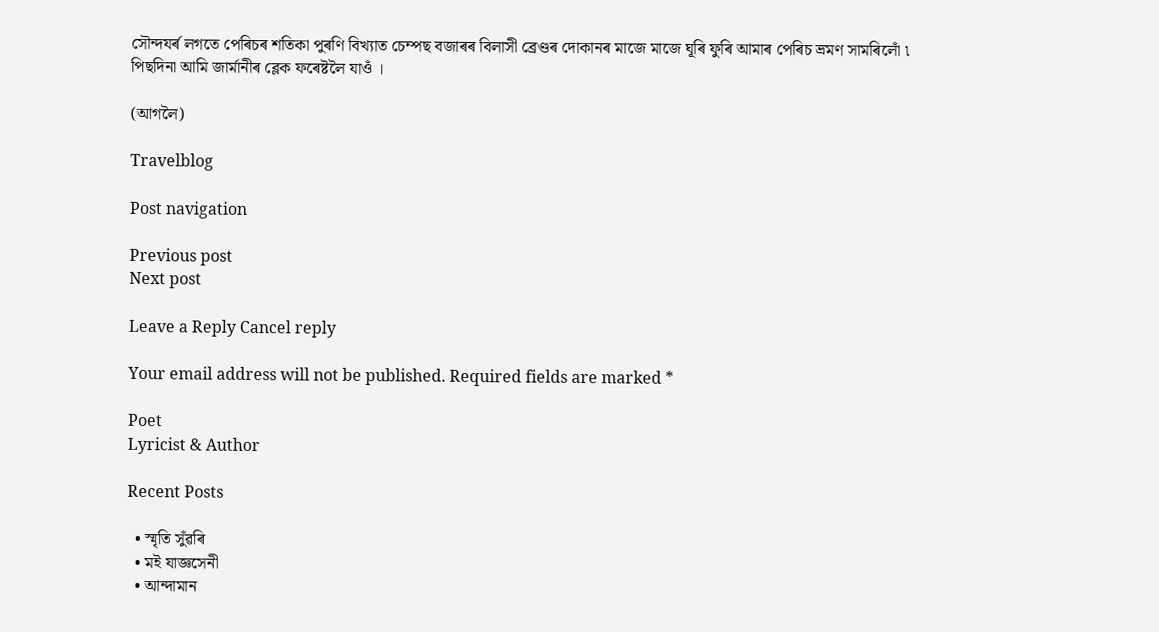সৌন্দযৰ্ৰ লগতে পেৰিচৰ শতিকা পুৰণি বিখ্যাত চেম্পছ বজাৰৰ বিলাসী ব্ৰেণ্ডৰ দোকানৰ মাজে মাজে ঘূৰি ফুৰি আমাৰ পেৰিচ ভ্ৰমণ সামৰিলোঁ ৷
পিছদিনা আমি জাৰ্মানীৰ ব্লেক ফৰেষ্টলৈ যাওঁ ।

(আগলৈ)

Travelblog

Post navigation

Previous post
Next post

Leave a Reply Cancel reply

Your email address will not be published. Required fields are marked *

Poet
Lyricist & Author

Recent Posts

  • স্মৃতি সুঁৱৰি
  • মই যাজ্ঞসেনী
  • আন্দামান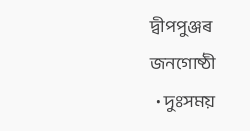দ্বীপপুঞ্জৰ জনগোষ্ঠী
  • দুঃসময়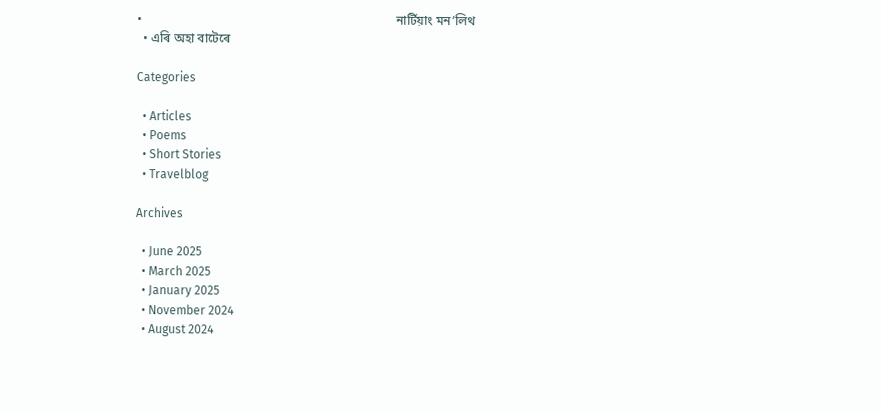•                                                                                 নাৰ্টিয়াং মন’লিথ
  • এৰি অহা বাটেৰে

Categories

  • Articles
  • Poems
  • Short Stories
  • Travelblog

Archives

  • June 2025
  • March 2025
  • January 2025
  • November 2024
  • August 2024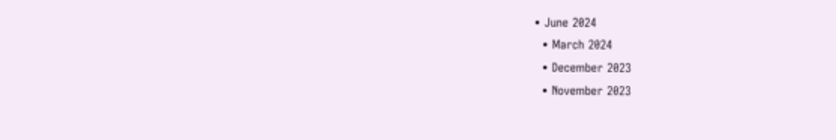• June 2024
  • March 2024
  • December 2023
  • November 2023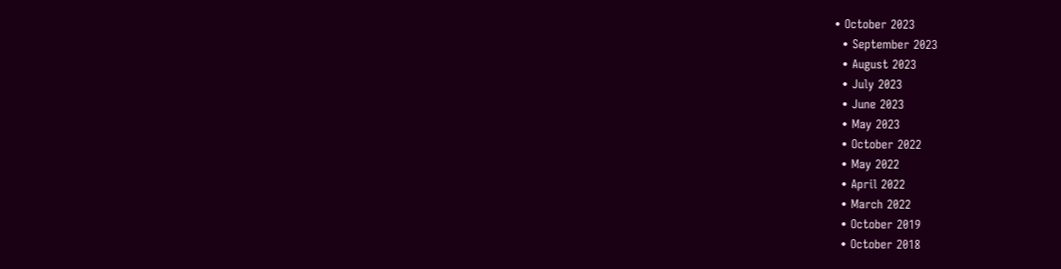• October 2023
  • September 2023
  • August 2023
  • July 2023
  • June 2023
  • May 2023
  • October 2022
  • May 2022
  • April 2022
  • March 2022
  • October 2019
  • October 2018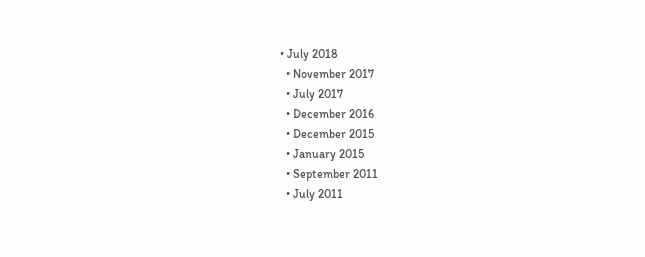• July 2018
  • November 2017
  • July 2017
  • December 2016
  • December 2015
  • January 2015
  • September 2011
  • July 2011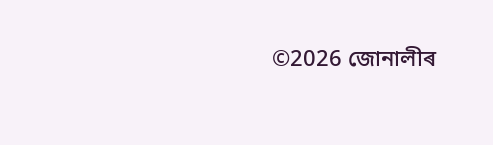©2026 জোনালীৰ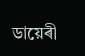ডায়েৰী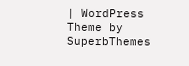| WordPress Theme by SuperbThemes